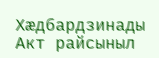Хæдбардзинады Акт райсыныл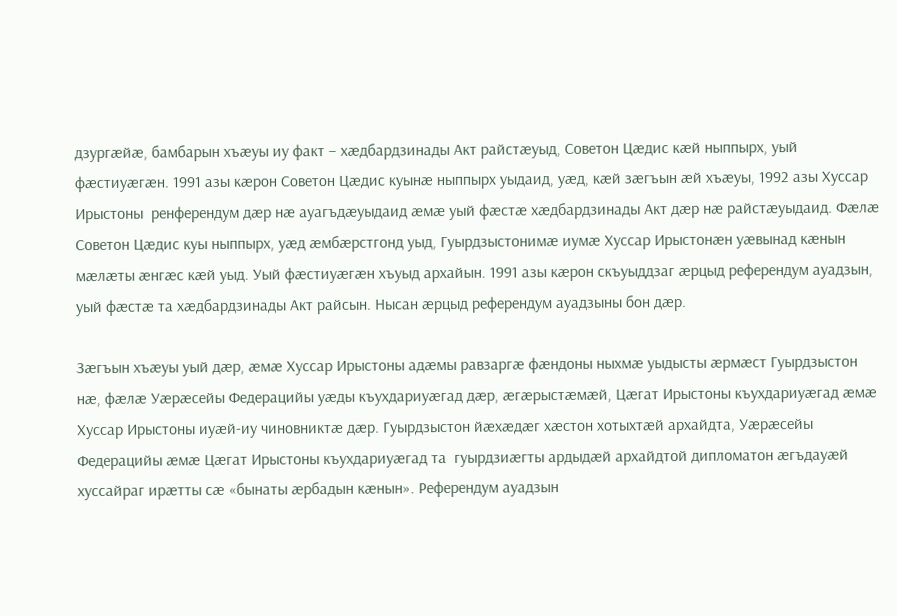дзургæйæ, бамбарын хъæуы иу факт – хæдбардзинады Акт райстæуыд, Советон Цæдис кæй ныппырх, уый фæстиуæгæн. 1991 азы кæрон Советон Цæдис куынæ ныппырх уыдаид, уæд, кæй зæгъын æй хъæуы, 1992 азы Хуссар Ирыстоны  ренферендум дæр нæ ауагъдæуыдаид æмæ уый фæстæ хæдбардзинады Акт дæр нæ райстæуыдаид. Фæлæ Советон Цæдис куы ныппырх, уæд æмбæрстгонд уыд, Гуырдзыстонимæ иумæ Хуссар Ирыстонæн уæвынад кæнын мæлæты æнгæс кæй уыд. Уый фæстиуæгæн хъуыд архайын. 1991 азы кæрон скъуыддзаг æрцыд референдум ауадзын, уый фæстæ та хæдбардзинады Акт райсын. Нысан æрцыд референдум ауадзыны бон дæр.

Зæгъын хъæуы уый дæр, æмæ Хуссар Ирыстоны адæмы равзаргæ фæндоны ныхмæ уыдысты æрмæст Гуырдзыстон нæ, фæлæ Уæрæсейы Федерацийы уæды къухдариуæгад дæр, æгæрыстæмæй, Цæгат Ирыстоны къухдариуæгад æмæ Хуссар Ирыстоны иуæй-иу чиновниктæ дæр. Гуырдзыстон йæхæдæг хæстон хотыхтæй архайдта, Уæрæсейы Федерацийы æмæ Цæгат Ирыстоны къухдариуæгад та  гуырдзиæгты ардыдæй архайдтой дипломатон æгъдауæй хуссайраг ирæтты сæ «бынаты æрбадын кæнын». Референдум ауадзын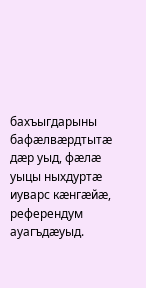бахъыгдарыны бафæлвæрдтытæ дæр уыд, фæлæ уыцы ныхдуртæ иуварс кæнгæйæ, референдум ауагъдæуыд.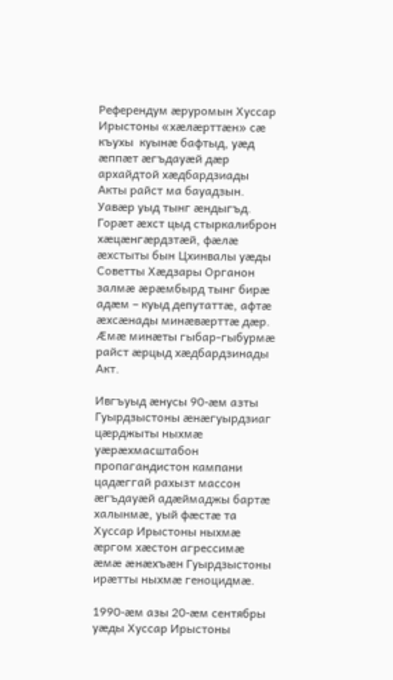Референдум æруромын Хуссар Ирыстоны «хæлæрттæн» сæ къухы  куынæ бафтыд, уæд æппæт æгъдауæй дæр архайдтой хæдбардзиады Акты райст ма бауадзын. Уавæр уыд тынг æндыгъд. Горæт æхст цыд стыркалиброн хæцæнгæрдзтæй, фæлæ æхстыты бын Цхинвалы уæды Советты Хæдзары Органон залмæ æрæмбырд тынг бирæ адæм – куыд депутаттæ, афтæ æхсæнады минæвæрттæ дæр. Æмæ минæты гыбар-гыбурмæ райст æрцыд хæдбардзинады Акт.

Ивгъуыд æнусы 90-æм азты Гуырдзыстоны æнæгуырдзиаг цæрджыты ныхмæ уæрæхмасштабон пропагандистон кампани цадæггай рахызт массон æгъдауæй адæймаджы бартæ халынмæ, уый фæстæ та Хуссар Ирыстоны ныхмæ æргом хæстон агрессимæ æмæ æнæхъæн Гуырдзыстоны ирæтты ныхмæ геноцидмæ.

1990-æм азы 20-æм сентябры уæды Хуссар Ирыстоны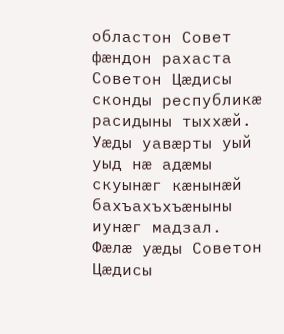областон Совет фæндон рахаста Советон Цæдисы сконды республикæ расидыны тыххæй. Уæды уавæрты уый уыд нæ адæмы скуынæг кæнынæй бахъахъхъæныны иунæг мадзал. Фæлæ уæды Советон Цæдисы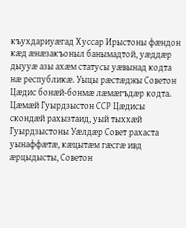къухдариуæгад Хуссар Ирыстоны фæндон кæд æнæзакъоныл банымадтой, уæддæр дыууæ азы ахæм статусы уæвынад кодта нæ республикæ. Уыцы рæстæджы Советон Цæдис бонæй-бонмæ лæмæгъдæр кодта. Цæмæй Гуырдзыстон ССР Цæдисы скондæй рахызтаид, уый тыххæй Гуырдзыстоны Уæлдæр Совет рахаста уынаффæтæ, кæцытæм гæсгæ ивд æрцыдысты, Советон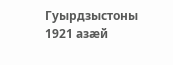Гуырдзыстоны 1921 азæй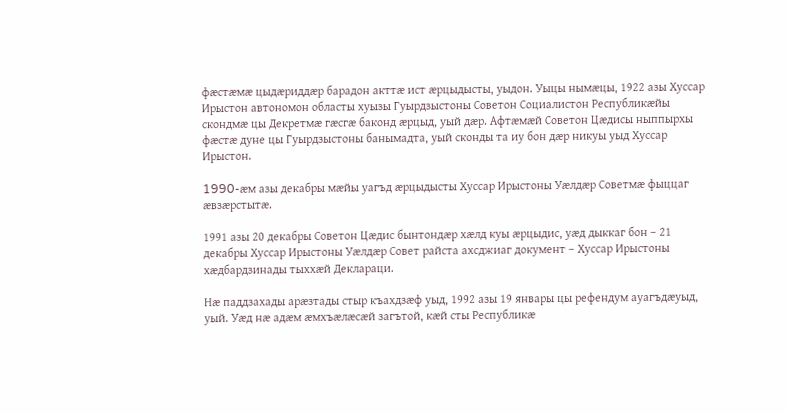фæстæмæ цыдæриддæр барадон акттæ ист æрцыдысты, уыдон. Уыцы нымæцы, 1922 азы Хуссар Ирыстон автономон областы хуызы Гуырдзыстоны Советон Социалистон Республикæйы скондмæ цы Декретмæ гæсгæ баконд æрцыд, уый дæр. Афтæмæй Советон Цæдисы ныппырхы фæстæ дуне цы Гуырдзыстоны банымадта, уый сконды та иу бон дæр никуы уыд Хуссар Ирыстон.

1990-æм азы декабры мæйы уагъд æрцыдысты Хуссар Ирыстоны Уæлдæр Советмæ фыццаг æвзæрстытæ.

1991 азы 20 декабры Советон Цæдис бынтондæр хæлд куы æрцыдис, уæд дыккаг бон – 21 декабры Хуссар Ирыстоны Уæлдæр Совет райста ахсджиаг документ – Хуссар Ирыстоны хæдбардзинады тыххæй Деклараци.

Нæ паддзахады арæзтады стыр къахдзæф уыд, 1992 азы 19 январы цы рефендум ауагъдæуыд, уый. Уæд нæ адæм æмхъæлæсæй загътой, кæй сты Республикæ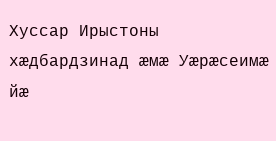Хуссар Ирыстоны хæдбардзинад æмæ Уæрæсеимæ йæ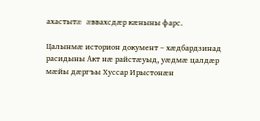ахастытæ æввахсдæр кæныны фарс.

Цалынмæ историон документ – хæдбардзинад расидыны Акт нæ райстæуыд, уæдмæ цалдæр мæйы дæргъы Хуссар Ирыстонæн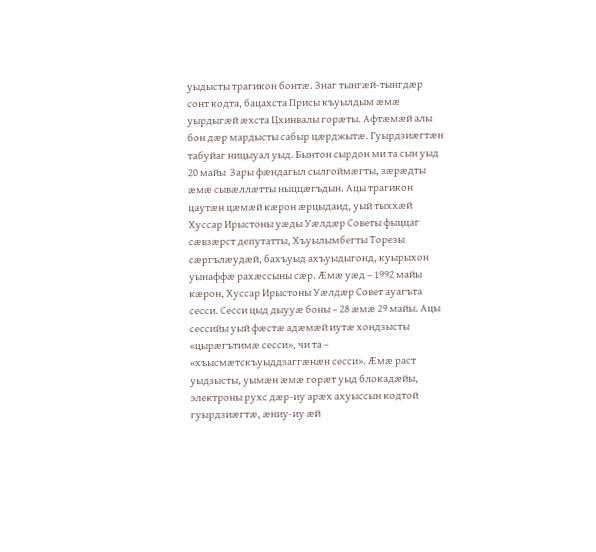уыдысты трагикон бонтæ. Знаг тынгæй-тынгдæр сонт кодта, бацахста Присы къуылдым æмæ уырдыгæй æхста Цхинвалы горæты. Афтæмæй алы бон дæр мардысты сабыр цæрджытæ. Гуырдзиæгтæн табуйаг ницыуал уыд. Бынтон сырдон ми та сын уыд 20 майы  Зары фæндагыл сылгоймæгты, зæрæдты æмæ сывæллæтты ныццæгъдын. Ацы трагикон цаутæн цæмæй кæрон æрцыдаид, уый тыххæй Хуссар Ирыстоны уæды Уæлдæр Советы фыццаг сæвзæрст депутатты, Хъуылымбегты Торезы сæргълæудæй, бахъуыд ахъуыдыгонд, куырыхон уынаффæ рахæссыны сæр. Æмæ уæд – 1992 майы кæрон, Хуссар Ирыстоны Уæлдæр Совет ауагъта сесси. Сесси цыд дыууæ боны – 28 æмæ 29 майы. Ацы сессийы уый фæстæ адæмæй иутæ хондзысты «цырæгътимæ сесси», чи та – «хъысмæтскъуыддзаггæнæн сесси». Æмæ раст уыдзысты, уымæн æмæ горæт уыд блокадæйы, электроны рухс дæр-иу арæх ахуыссын кодтой гуырдзиæгтæ, æниу-иу æй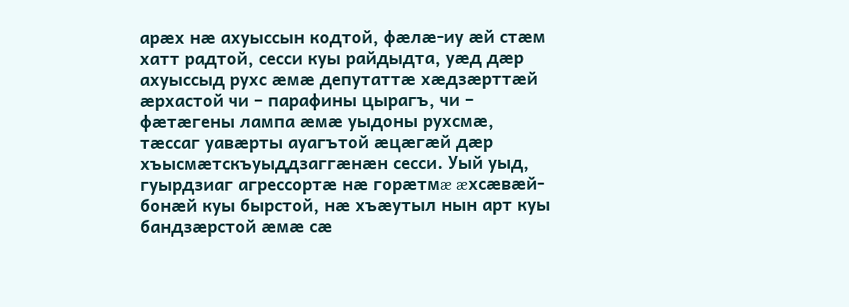арæх нæ ахуыссын кодтой, фæлæ-иу æй стæм хатт радтой, сесси куы райдыдта, уæд дæр ахуыссыд рухс æмæ депутаттæ хæдзæрттæй æрхастой чи – парафины цырагъ, чи – фæтæгены лампа æмæ уыдоны рухсмæ, тæссаг уавæрты ауагътой æцæгæй дæр хъысмæтскъуыддзаггæнæн сесси. Уый уыд, гуырдзиаг агрессортæ нæ горæтмæ æхсæвæй-бонæй куы бырстой, нæ хъæутыл нын арт куы бандзæрстой æмæ сæ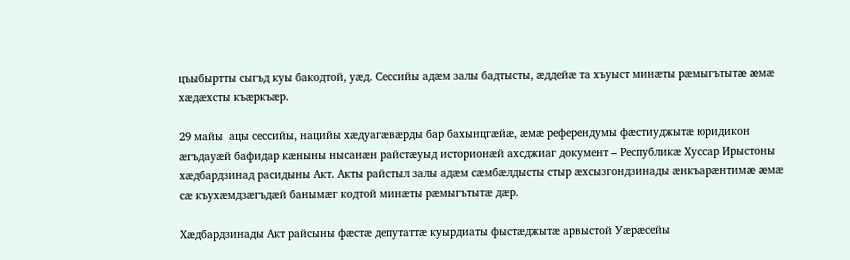цъыбыртты сыгъд куы бакодтой, уæд. Сессийы адæм залы бадтысты, æддейæ та хъуыст минæты рæмыгътытæ æмæ хæдæхсты къæркъæр.

29 майы  ацы сессийы, нацийы хæдуагæвæрды бар бахынцгæйæ, æмæ референдумы фæстиуджытæ юридикон æгъдауæй бафидар кæныны нысанæн райстæуыд историонæй ахсджиаг документ – Республикæ Хуссар Ирыстоны хæдбардзинад расидыны Акт. Акты райстыл залы адæм сæмбæлдысты стыр æхсызгондзинады æнкъарæнтимæ æмæ сæ къухæмдзæгъдæй банымæг кодтой минæты рæмыгътытæ дæр.

Хæдбардзинады Акт райсыны фæстæ депутаттæ куырдиаты фыстæджытæ арвыстой Уæрæсейы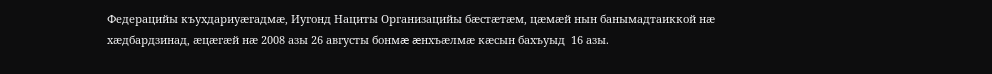Федерацийы къухдариуæгадмæ, Иугонд Нациты Организацийы бæстæтæм, цæмæй нын банымадтаиккой нæ хæдбардзинад, æцæгæй нæ 2008 азы 26 августы бонмæ æнхъæлмæ кæсын бахъуыд  16 азы.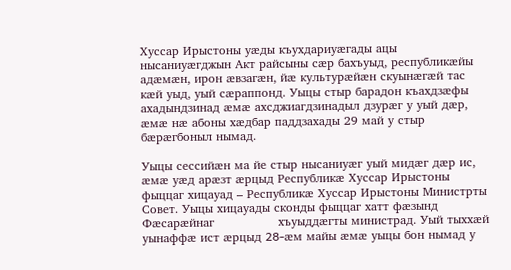Хуссар Ирыстоны уæды къухдариуæгады ацы нысаниуæгджын Акт райсыны сæр бахъуыд, республикæйы адæмæн, ирон æвзагæн, йæ культурæйæн скуынæгæй тас кæй уыд, уый сæраппонд. Уыцы стыр барадон къахдзæфы ахадындзинад æмæ ахсджиагдзинадыл дзурæг у уый дæр, æмæ нæ абоны хæдбар паддзахады 29 май у стыр бæрæгбоныл нымад.

Уыцы сессийæн ма йе стыр нысаниуæг уый мидæг дæр ис, æмæ уæд арæзт æрцыд Республикæ Хуссар Ирыстоны фыццаг хицауад – Республикæ Хуссар Ирыстоны Министрты Совет. Уыцы хицауады сконды фыццаг хатт фæзынд Фæсарæйнаг                хъуыддæгты министрад. Уый тыххæй уынаффæ ист æрцыд 28-æм майы æмæ уыцы бон нымад у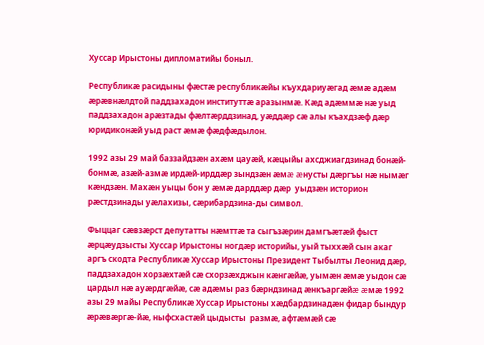Хуссар Ирыстоны дипломатийы боныл.

Республикæ расидыны фæстæ республикæйы къухдариуæгад æмæ адæм æрæвнæлдтой паддзахадон институттæ аразынмæ. Кæд адæммæ нæ уыд паддзахадон арæзтады фæлтæрддзинад, уæддæр сæ алы къахдзæф дæр юридиконæй уыд раст æмæ фæдфæдылон.

1992 азы 29 май баззайдзæн ахæм цауæй, кæцыйы ахсджиагдзинад бонæй-бонмæ, азæй-азмæ ирдæй-ирддæр зындзæн æмæ æнусты дæргъы нæ нымæг кæндзæн. Махæн уыцы бон у æмæ дарддæр дæр  уыдзæн историон рæстдзинады уæлахизы, сæрибардзина-ды символ.

Фыццаг сæвзæрст депутатты нæмттæ та сыгъзæрин дамгъæтæй фыст æрцæудзысты Хуссар Ирыстоны ногдæр историйы, уый тыххæй сын акаг аргъ скодта Республикæ Хуссар Ирыстоны Президент Тыбылты Леонид дæр, паддзахадон хорзæхтæй сæ схорзæхджын кæнгæйæ, уымæн æмæ уыдон сæ цардыл нæ ауæрдгæйæ, сæ адæмы раз бæрндзинад æнкъаргæйæ æмæ 1992 азы 29 майы Республикæ Хуссар Ирыстоны хæдбардзинадæн фидар бындур æрæвæргæ-йæ, ныфсхастæй цыдысты  размæ, афтæмæй сæ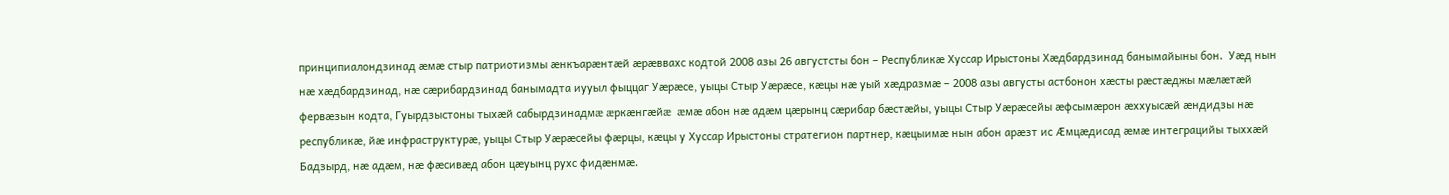принципиалондзинад æмæ стыр патриотизмы æнкъарæнтæй æрæввахс кодтой 2008 азы 26 августсты бон – Республикæ Хуссар Ирыстоны Хæдбардзинад банымайыны бон.  Уæд нын нæ хæдбардзинад, нæ сæрибардзинад банымадта иууыл фыццаг Уæрæсе, уыцы Стыр Уæрæсе, кæцы нæ уый хæдразмæ – 2008 азы августы астбонон хæсты рæстæджы мæлæтæй фервæзын кодта, Гуырдзыстоны тыхæй сабырдзинадмæ æркæнгæйæ  æмæ абон нæ адæм цæрынц сæрибар бæстæйы, уыцы Стыр Уæрæсейы æфсымæрон æххуысæй æндидзы нæ республикæ, йæ инфраструктурæ, уыцы Стыр Уæрæсейы фæрцы, кæцы у Хуссар Ирыстоны стратегион партнер, кæцыимæ нын абон арæзт ис Æмцæдисад æмæ интеграцийы тыххæй Бадзырд, нæ адæм, нæ фæсивæд абон цæуынц рухс фидæнмæ.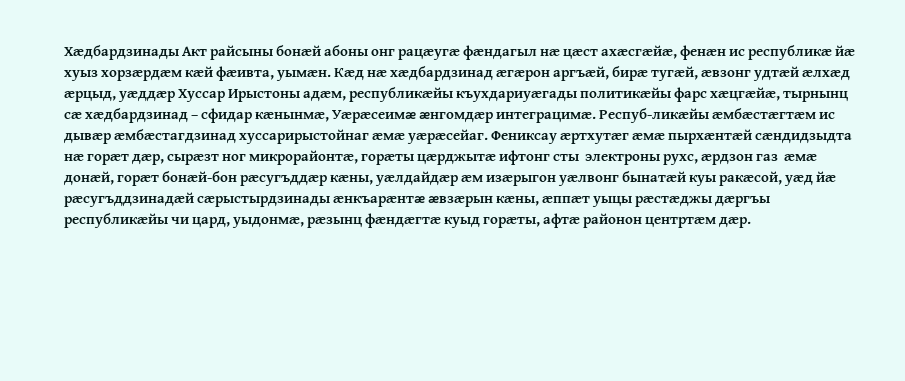Хæдбардзинады Акт райсыны бонæй абоны онг рацæугæ фæндагыл нæ цæст ахæсгæйæ, фенæн ис республикæ йæ хуыз хорзæрдæм кæй фæивта, уымæн. Кæд нæ хæдбардзинад æгæрон аргъæй, бирæ тугæй, æвзонг удтæй æлхæд æрцыд, уæддæр Хуссар Ирыстоны адæм, республикæйы къухдариуæгады политикæйы фарс хæцгæйæ, тырнынц сæ хæдбардзинад – сфидар кæнынмæ, Уæрæсеимæ æнгомдæр интеграцимæ. Респуб-ликæйы æмбæстæгтæм ис дывæр æмбæстагдзинад хуссарирыстойнаг æмæ уæрæсейаг. Фениксау æртхутæг æмæ пырхæнтæй сæндидзыдта нæ горæт дæр, сырæзт ног микрорайонтæ, горæты цæрджытæ ифтонг сты  электроны рухс, æрдзон газ  æмæ донæй, горæт бонæй-бон рæсугъддæр кæны, уæлдайдæр æм изæрыгон уæлвонг бынатæй куы ракæсой, уæд йæ рæсугъддзинадæй сæрыстырдзинады æнкъарæнтæ æвзæрын кæны, æппæт уыцы рæстæджы дæргъы республикæйы чи цард, уыдонмæ, рæзынц фæндæгтæ куыд горæты, афтæ районон центртæм дæр.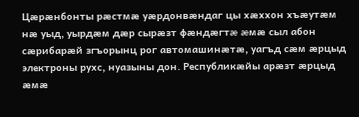Цæрæнбонты рæстмæ уæрдонвæндаг цы хæххон хъæутæм нæ уыд, уырдæм дæр сырæзт фæндæгтæ æмæ сыл абон сæрибарæй згъорынц рог автомашинæтæ, уагъд сæм æрцыд электроны рухс, нуазыны дон. Республикæйы арæзт æрцыд æмæ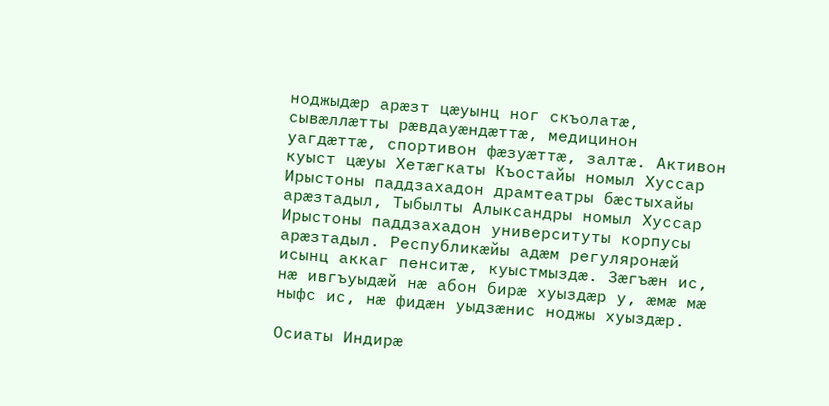ноджыдæр арæзт цæуынц ног скъолатæ, сывæллæтты рæвдауæндæттæ, медицинон уагдæттæ, спортивон фæзуæттæ, залтæ. Активон куыст цæуы Хетæгкаты Къостайы номыл Хуссар Ирыстоны паддзахадон драмтеатры бæстыхайы арæзтадыл, Тыбылты Алыксандры номыл Хуссар Ирыстоны паддзахадон университуты корпусы арæзтадыл. Республикæйы адæм регуляронæй исынц аккаг пенситæ, куыстмыздæ. Зæгъæн ис, нæ ивгъуыдæй нæ абон бирæ хуыздæр у, æмæ мæ ныфс ис, нæ фидæн уыдзæнис ноджы хуыздæр.

Осиаты Индирæ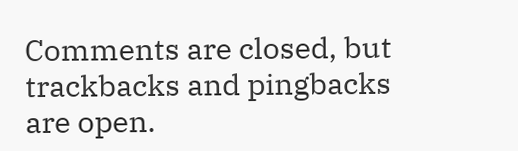Comments are closed, but trackbacks and pingbacks are open.